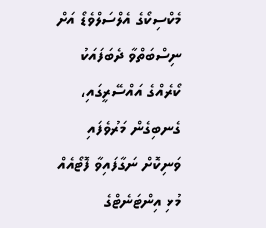މެކްސިކޯގެ އެލްސަލްވެޑޯ އަށް ނިސްބަތްވާ ދެބަފައަކު ކޯރެއްގެ އައްސޭރީގައި، ގެނބިގެން މަރުވެފައި ވަނިކޮށް ނަގާފައިވާ ފޮޓޯއެއް މުޅި އިންޓަނެޓްގެ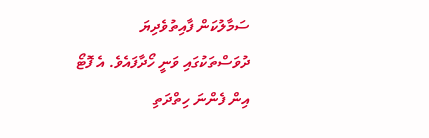ސަމާލުކަން ފާއިތުވެދިޔަ ދުވަސްތަކުގައި ވަނީ ހޯދާފައެވެ. އެ ފޮޓޯ އިން ފެންނަ ހިތްދަތި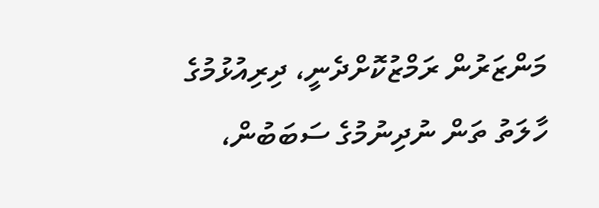މަންޒަރުން ރަމްޒުކޮށްދެނީ، ދިރިއުޅުމުގެ ހާލަތު ތަން ނުދިނުމުގެ ސަބަބުން،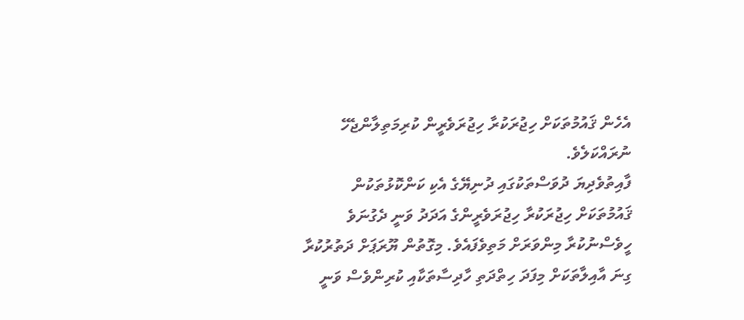އެހެން ޤައުމުތަކަށް ހިޖުރަކުރާ ހިޖުރަވެރީން ކުރިމަތިލާންޖެހޭ ނުރައްކަލެވެ.
ފާއިތުވެދިޔަ ދުވަސްތަކުގައި ދުނިޔޭގެ އެކި ކަންކޮޅުތަކުން ޤައުމުތަކަށް ހިޖުރަކުރާ ހިޖުރަވެރީންގެ އަދަދު ވަނީ ދެގުނަވެ ހީވެސްނުކުރާ މިންވަރަށް މަތިވެފައެވެ. މިގޮތުން ޔޫރަޕަށް ދަތުރުކުރާ ގިނަ އާއިލާތަކަށް މިފަދަ ހިތްދަތި ހާދިސާތަކާއި ކުރިންވެސް ވަނީ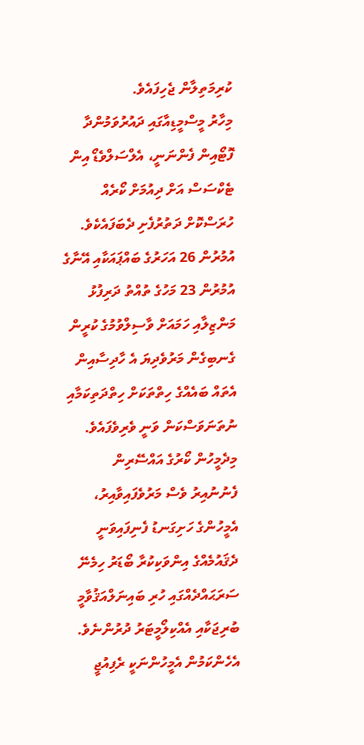ކުރިމަތިލާން ޖެހިފައެވެ.
މިހާރު މީސްމީޑިއާގައި ދައުރުވަމުންދާ ފޮޓޯއިން ފެންނަނީ، އެލްސަލްވެޑޯ އިން ޓެކްސަސް އަށް ދިއުމަށް ކޯރެއް ހުރަސްކޮށް ދަތުރުފެށި ދެބަފައެކެވެ. އުމުރުން 26 އަހަރުގެ ބައްޕައަކާއި އޭނާގެ އުމުރުން 23 މަހުގެ ތުއްތު ދަރިފުޅު މަންޒިލާއި ހަމައަށް ވާސިލްވުމުގެ ކުރީން ގެނބިގެން މަރުވެދިޔަ އެ ހާދިސާއިން އެތައް ބައެއްގެ ހިތްތަކަށް ހިތްދަތިކަމާއި ނުތަނަވަސްކަން ވަނީ ވެރިވެފައެވެ.
މިދެމީހުން ކޯރުގެ އައްސޭރިން ފެނުނުއިރު ވެސް މަރުވެފައިވާއިރު، އެމީހުންގެ ހަށިގަނޑު ފެނިފައިވަނީ ދެޤައުމެއްގެ އިންވަކިކުރާ ބޯޑަރު ހިމެނޭ ސަރަޙައްދެއްގައި ހުރި ބައިނަލްއަޤުވާމީ ބުރިޖަކާއި އެއްކިލޯމީޓަރު ދުރުންނެވެ. އެހެންކަމުން އެމީހުންނަކީ ރެފިއުޖީ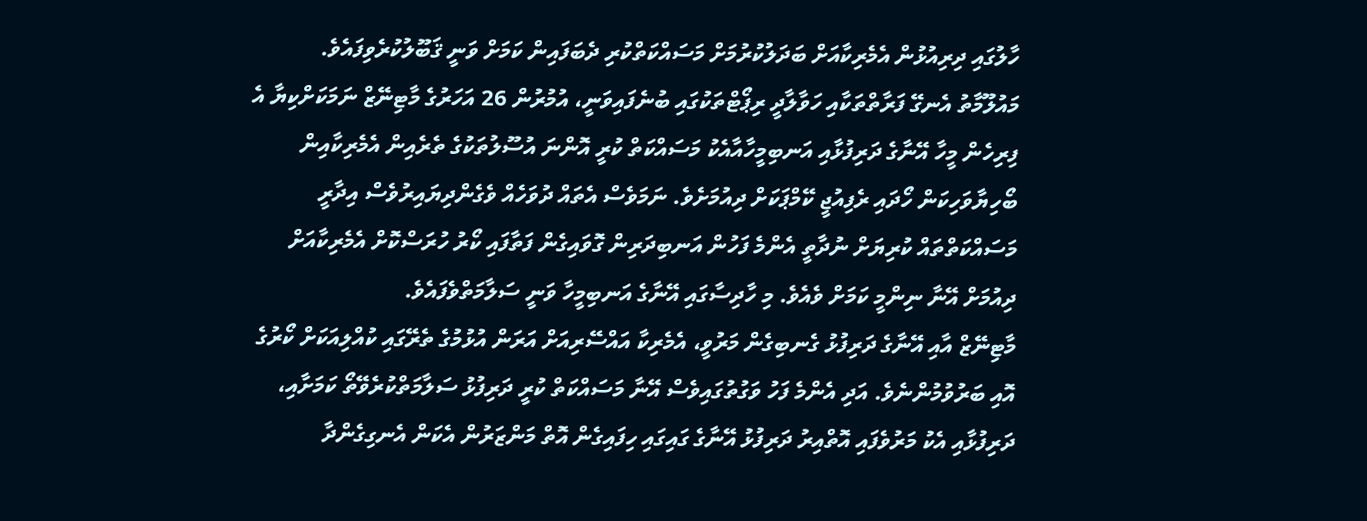ހާލުގައި ދިރިއުޅުން އެމެރިކާއަށް ބަދަލުކުރުމަށް މަސައްކަތްކުރި ދެބަފައިން ކަމަށް ވަނީ ޤަބޫލުކުރެވިފައެވެ.
މައުލޫމާތު އެނގޭ ފަރާތްތަކާއި ހަވާލާދީ ރިޕޯޓްތަކުގައި ބުނެފައިވަނީ، އުމުރުން 26 އަހަރުގެ މާޓިނޭޒް ނަމަކަށްކިޔާ އެ ފިރިހެން މީހާ އޭނާގެ ދަރިފުޅާއި އަނބިމީހާއާއެކު މަސައްކަތް ކުރީ އޮންނަ އުސޫލުތަކުގެ ތެރެއިން އެމެރިކާއިން ބޯހިޔާވަހިކަން ހޯދައި ރެފިއުޖީ ކޭމްޕަކަށް ދިއުމަށެވެ. ނަމަވެސް އެތައް ދުވަހެއް ވެގެންދިޔައިރުވެސް އިދާރީ މަސައްކަތްތައް ކުރިޔަށް ނުދާތީ އެންމެ ފަހުން އަނބިދަރިން ގޮވައިގެން ފަތާފައި ކޯރު ހުރަސްކޮށް އެމެރިކާއަށް ދިއުމަށް އޭނާ ނިންމީ ކަމަށް ވެއެވެ. މި ހާދިސާގައި އޭނާގެ އަނބިމީހާ ވަނީ ސަލާމަތްވެފައެވެ.
މާޓިނޭޒް އާއި އޭނާގެ ދަރިފުޅު ގެނބިގެން މަރުވީ، އެމެރިކާ އައްސޭރިއަށް އަރަން އުޅުމުގެ ތެރޭގައި ކުއްލިއަކަށް ކޯރުގެ އޮއި ބަރުވުމުންނެވެ. އަދި އެންމެ ފަހު ވަގުތުގައިވެސް އޭނާ މަސައްކަތް ކުރީ ދަރިފުޅު ސަލާމަތްކުރެވޭތޯ ކަމަށާއި، ދަރިފުޅާއި އެކު މަރުވެފައި އޮތްއިރު ދަރިފުޅު އޭނާގެ ގައިގައި ހިފައިގެން އޮތް މަންޒަރުން އެކަން އެނގިގެންދާ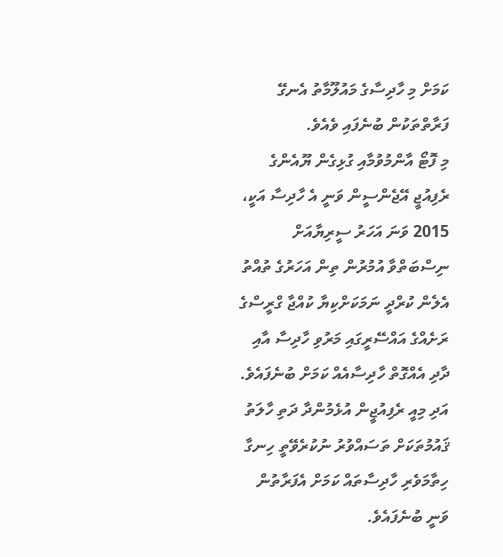ކަމަށް މި ހާދިސާގެ މައުލޫމާތު އެނގޭ ފަރާތްތަކުން ބުނެފައި ވެއެވެ.
މި ފޮޓޯ އާންމުވުމާއި ގުޅިގެން ޔޫއެންގެ ރެފިއުޖީ އޭޖެންސީން ވަނީ އެ ހާދިސާ އަކީ، 2015 ވަނަ އަހަރު ސީރިޔާއަށް ނިސްބަތްވާ އުމުރުން ތިން އަހަރުގެ ތުއްތު އެލެން ކުރްދީ ނަމަކަށްކިޔާ ކުއްޖާ ގްރީސްގެ ރަށެއްގެ އައްސޭރީގައި މަރުވި ހާދިސާ އާއި ދާދި އެއްގޮތް ހާދިސާއެއް ކަމަށް ބުނެފައެވެ. އަދި މިއީ ރެފިއުޖީން އުޅެމުންދާ ދަތި ހާލަތު ޤައުމުތަކަށް ތަސައްވުރު ނުކުރެވޭތީ ހިނގާ ހިތާމަވެރި ހާދިސާތައް ކަމަށް އެފަރާތުން ވަނީ ބުނެފައެވެ.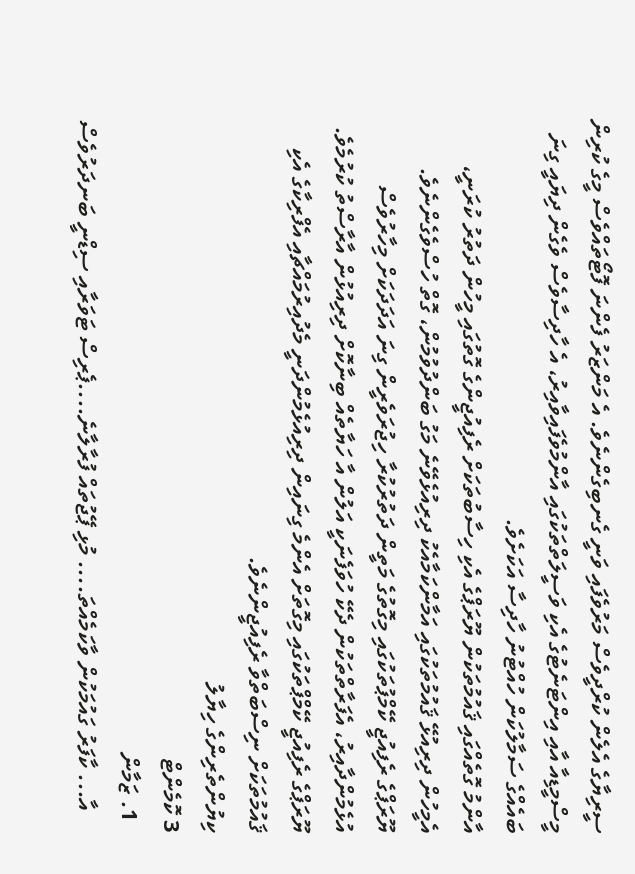ސީރިޔާގެ އެލެން ކުރްދީވެސް މަރުވެފައި ވަނީ ގެނބިގެންނެވެ. އެ މަންޒަރު ފެންނަ ފޮޓޯތައްވެސް މީގެ ކުރިން މީސްމީޑިއާ އާއި އިންޓަނެޓުގެ އެކި ވަސީލަތްތަކުގައި އާންމުވެފައިވާއިރު، އެ ހާދިސާވެސް ވެގެން ދިޔައީ ގިނަ ބައެއްގެ ސަމާލުކަން ހުއްޓުނު ހާދިސާ އަކަށެވެ.
އާންމު ގޮތެއްގައި ޤައުމުތަކުން ޔޫރަޕްގެ އެކި ހިސާބުތަކަށް ރެފިއުޖީންގެ ގޮތުގައި މީހުން ދަތުރު ކުރަނީ، އެމީހުން ދިރިއުޅޭ ޤައުމުތަކުގައި އަމާންކަމާއެކު ދިރިއުޅެވޭނެ މަގު ބަންދުވުމުން، ގޮތް ހުސްވެގެންނެވެ. ޔޫރަޕްގެ ރެފިއުޖީ ކޭމްޕުތަކުގައި މިގޮތުގެ މަތީން ދަތުރުކުރާ ހިޖުރަވެރީން ގިނަ އަދަދަކަށް މިހާރުވެސް އުޅެމުންދާއިރު، އެފަރާތްތަކުން ދެކޭ ހުވަފެނަކީ އަލުން އާ ހަޔާތެއް ބިނާކޮށް ދިރިއުޅުން އާރާސްތު ކުރުމެވެ. ޔޫރަޕްގެ ރެފިއުޖީ ކޭމްޕްތަކުގައި މިގޮތަށް އެންމެ ގިނައިން ދިރިއުޅެމުންދަނީ މެދުއިރުމައްޗާއި އެފްރިކާގެ އެކި ޤައުމުތަކަށް ނިސްބަތްވާ ރެފިއުޖީންނެވެ.
ކިޔުންތެރިންގެ ހިޔާލު
3 ކޮމެންޓް
  1. ޒަމާން
    އާ... ކާފަރު ގައުމަކުން ވާކަމެއްތަ.... މުޅި ޕޭޖުތައް ފުރާލާނެ....ޕެރިސް ޓަވަރާއި ސިޑްނީ ބަނދަރުވެސް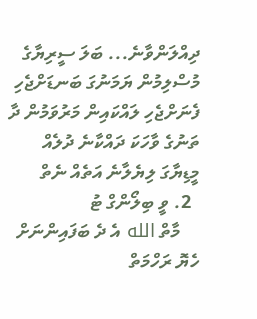ދިއްލަންވާނެ... ބަލަ ސީރިޔާގެ މުސްލިމުން ޔަމަނުގަ ބަނޑަށްޖެހި ފެނަށްޖެހި ލައްކައިން މަރުވަމުން ދާ ތަނުގެ ވާހަކަ ދައްކާނެ ދުލެއް މީޑިޔާގަ ލިޔެލާނެ އަތެއް ނެތް
  2. ވީ ބިލޯންގް ޓު
    މާތް الله އެ ދެ ބަފައިންނަށް ހެޔޮ ރަހްމަތް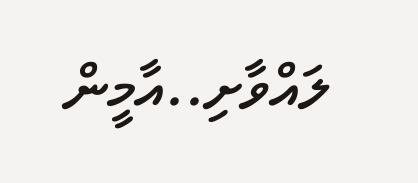ލައްވާށި..އާމީން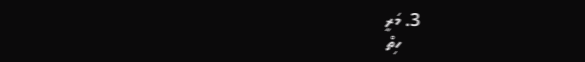3. މަރީ
    ހިތް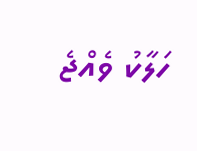ހަލާކު ވެއްޖެ